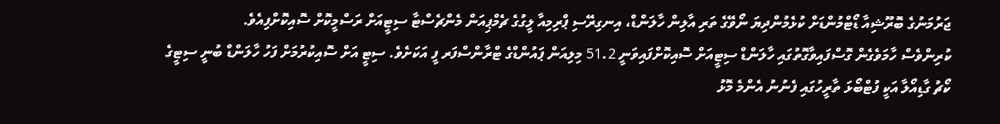ޖަރުމަނުގެ ބޮރޫޝިއާ ޑޯޓްމުންޑަށް ކުޅެމުންދިޔަ ނޯވޭގެ ތަރި އާލިން ހާލަންޑް، އިނގިރޭސި ޕްރިމިއާ ލީގުގެ ޗެމްޕިއަން މެންޗެސްޓާ ސިޓީއަށް ރަސްމީކޮށް ސޮއިކޮށްފިއެވެ.
ކުރިންވެސް ހާމަވެގެން ގޮސްފައިވާގޮތުގައި ހާލަންޑް ސިޓީއަށް ސޮއިކޮށްފައިވަނީ 51.2 މިލިއަން ޕައުންޑްގެ ޓްރާންސްފަރ ފީ އަކަށެވެ. ސިޓީ އަށް ސޮއިކުރުމަށް ފަހު ހާލަންޑް ބުނީ ސިޓީގެ ކޯޗު ގާޑިއޯލާ އަކީ ފުޓްބޯޅަ ތާރީހުގައި ފެނުނު އެންމެ މޮޅު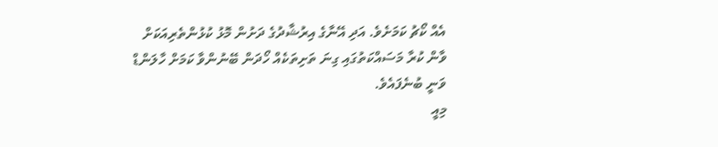އެއް ކޯޗު ކަމަށެވެ. އަދި އޭނާގެ އިރުޝާދުގެ ދަށުން މޮޅު ކުޅުންތެރިއަކަށް ވާން ކުރާ މަސައްކަތުގައި ގިނަ ތަށިތަކެއް ހޯދަން ބޭނުންވާ ކަމަށް ހާލަންޑް ވަނީ ބުނެފައެވެ.
މިއީ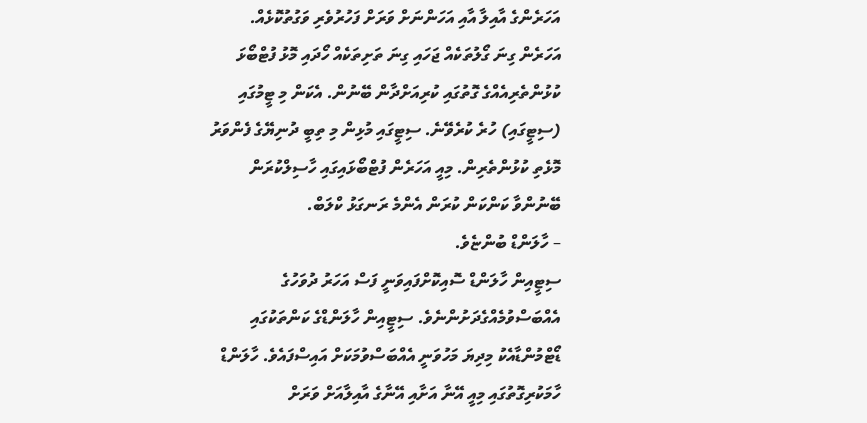އަހަރެންގެ އާއިލާ އާއި އަހަންނަށް ވަރަށް ފަހުރުވެރި ވަގުތުކޮޅެއް. އަހަރެން ގިނަ ގޯލުތަކެއް ޖަހައި ގިނަ ތަށިތަކެއް ހޯދައި މޮޅު ފުޓްބޯޅަ ކުޅުންތެރިއެއްގެ ގޮތުގައި ކުރިއަށްދާން ބޭނުން. އެކަން މި ޓީމުގައި (ސިޓީގައި) ހުރެ ކުރެވޭނެ. ސިޓީގައި މުޅިން މި ތިބީ ދުނިޔޭގެ ފެންވަރު މޮޅެތި ކުޅުންތެރިން. މިއީ އަހަރެން ފުޓްބޯޅައިގައި ހާސިލްކުރަން ބޭނުންވާ ކަންކަން ކުރަން އެންމެ ރަނގަޅު ކްލަބް.
– ހާލަންޑް ބުންޏެވެ.
ސިޓީއިން ހާލަންޑް ސޮއިކޮށްފައިވަނީ ފަސް އަހަރު ދުވަހުގެ އެއްބަސްވުމެއްގެދަށުންނެވެ. ސިޓީއިން ހާލަންޑްގެ ކަންތަކުގައި ޑޯޓްމުންޑާއެކު މިދިޔަ މަހުވަނީ އެއްބަސްވުމަކަށް އައިސްފައެވެ. ހާލަންޑް ހާމަކުރިގޮތުގައި މިއީ އޭނާ އަށާއި އޭނާގެ އާއިލާއަށް ވަރަށް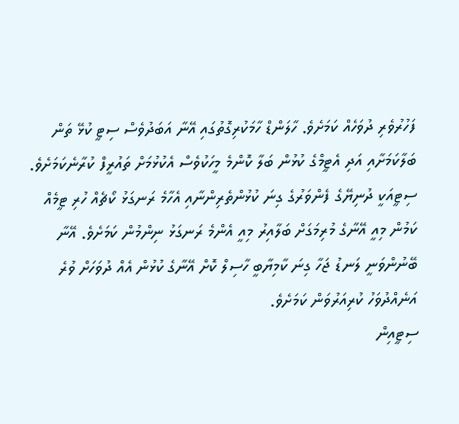ފަހުރުވެރި ދުވަހެއް ކަމަށެވެ. ހާލަންޑް ހާމަކުރިގޮތުގައި އޭނާ އަބަދުވެސް ސިޓީ ކުޅޭ ތަން ބަލާކަމަށާއި އަދި އެޓީމްގެ ކުޅުން ބަލާ ކޮންމެ މީހަކުވެސް އެކުޅުމަށް ތައުރީފް ކުރާނެކަމަށެވެ. ސިޓީއަކީ ދުނިޔޭގެ ފެންވަރުގެ ގިނަ ކުޅުންތެރިންނާއި އެހާމެ ރަނގަޅު ކޯޗެއް ހުރި ޓީމެއް ކަމުން މިއީ އޭނާގެ މުރިމަގަށް ބަލާއިރު މިއީ އެންމެ ރަނގަޅު ނިންމުން ކަމަށެވެ. އޭނާ ބޭނުންވަނީ ލަނޑު ޖަހާ ގިނަ ކާމިޔާބީ ހާސިލް ކޮށް އޭނާގެ ކުޅުން އެއް ދުވަހަށް ވުރެ އަނެއްދުވަހު ކުރިއަރުވަން ކަމަށެވެ.
ސިޓީއިން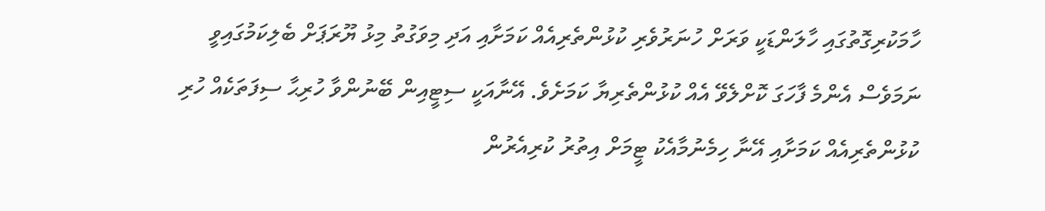ހާމަކުރިގޮތުގައި ހާލަންޑަކީ ވަރަށް ހުނަރުވެރި ކުޅުންތެރިއެއް ކަމަށާއި އަދި މިވަގުތު މިޅު ޔޫރަޕަށް ބެލިކަމުގައިވީ ނަމަވެސް އެންމެ ފާހަގަ ކޮށްލެވޭ އެއް ކުޅުންތެރިޔާ ކަމަށެވެ. އޭނާއަކީ ސިޓީއިން ބޭނުންވާ ހުރިޙާ ސިފަތަކެއް ހުރި ކުޅުންތެރިއެއް ކަމަށާއި އޭނާ ހިމެނުމާއެކު ޓީމަށް އިތުރު ކުރިއެރުން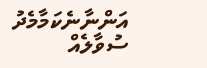އަންނާނެކަމާމެދު ސުވާލެއް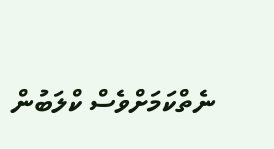ނެތްކަމަށްވެސް ކްލަބުން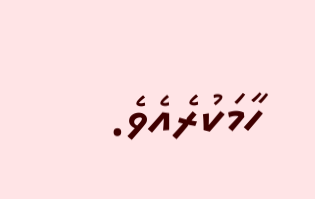ހާމަކުރެއެވެ.